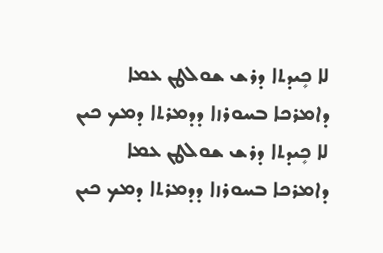ܠܐ ܟܻܝܕܬܐ ܕܪܫ ܫܘܠܛܢ ܥܡܐ ܕܐܡܪܟܐ ܒܚܘܪܙܐ ܕܕܡܪܬܐ ܕܡܟ ܟܝܢ
ܠܐ ܟܻܝܕܬܐ ܕܪܫ ܫܘܠܛܢ ܥܡܐ ܕܐܡܪܟܐ ܒܚܘܪܙܐ ܕܕܡܪܬܐ ܕܡܟ ܟܝܢ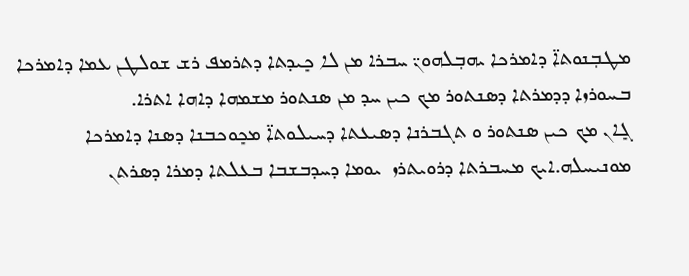ܡܛܒܼܢܘܬܐ̈ ܕܐܡܪܟܐ ܝܗܒܼܠܗܘܢ̈ ܚܒܪܐ ܡܢ ܠܐ ܟܻܝܕܬܐ ܕܬܪܡܦ ܪܫ ܫܘܠܛܢ ܥܡܐ ܕܐܡܪܟܐ ܒܚܘܪܙܐ ܕܕܡܪܬܐ ܕܣܢܬܘܪ ܡܟ ܟܝܢ ܚܕ ܡܢ ܣܢܬܘܪ ܡܫܡܗܐ ܕܐܗܐ ܐܬܪܐ.
ܓܻܐܢ ܡܟ ܟܝܢ ܣܢܬܘܪ ܘ ܬܓܒܪܢܐ ܕܣܝܥܬܐ ܕܚܝܠܘܬܐ̈ ܡܟܻܘܟܒܢܐ ܕܣܢܐ ܕܐܡܪܟܐ ܡܘܢܝܚܠܗ.ܐܝܟ ܡܚܒܪܬܐ ܕܪܘܝܬܪܙ  ܝܘܡܐ ܕܚܕܒܫܒܐ ܒܥܠܬܐ ܕܡܪܐ ܕܣܪܬܢ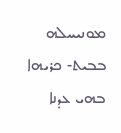ܡܘܢܝܚܠܗ ܒܒܝܬ- ܟܪܝܗܐ ܒܗܝ ܥܕܢܐ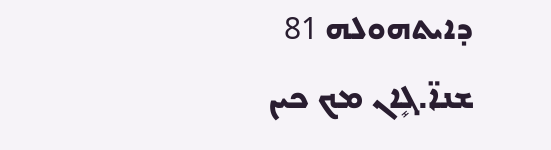ܕܐܝܬܗܘܠܗ 81 ܫܢܐ̈.ܓܻܐܢ ܡܟ ܟܝܢ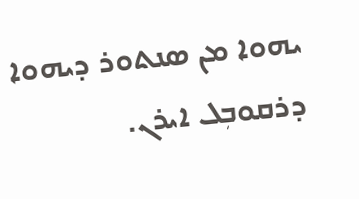ܝܗܘܐ ܡܢ ܣܢܬܘܪ ܕܝܗܘܐ ܕܪܩܘܒܼܠ ܐܝܪܢ.